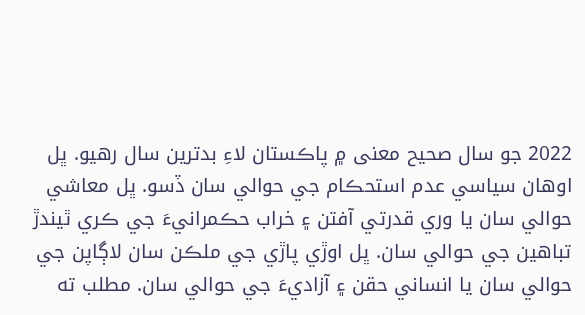2022 جو سال صحيح معنى ۾ پاڪستان لاءِ بدترين سال رهيو. ڀل اوهان سياسي عدم استحڪام جي حوالي سان ڏسو. ڀل معاشي حوالي سان يا وري قدرتي آفتن ۽ خراب حڪمرانيءَ جي ڪري ٿيندڙ تباهين جي حوالي سان. ڀل اوڙي پاڙي جي ملڪن سان لاڳاپن جي حوالي سان يا انساني حقن ۽ آزاديءَ جي حوالي سان. مطلب ته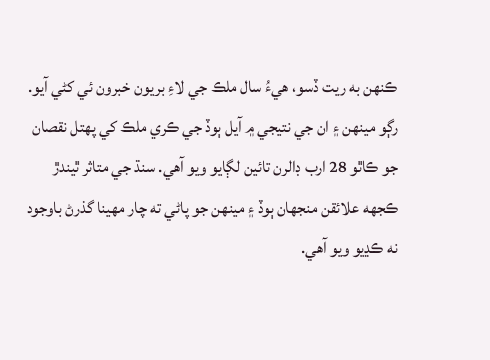ڪنهن به ريت ڏسو، هيءُ سال ملڪ جي لاءِ بريون خبرون ئي کڻي آيو. رڳو مينهن ۽ ان جي نتيجي ۾ آيل ٻوڏ جي ڪري ملڪ کي پهتل نقصان جو ڪاٿو 28 ارب ڊالرن تائين لڳايو ويو آهي. سنڌ جي متاثر ٿيندڙ ڪجهه علائقن منجهان ٻوڏ ۽ مينهن جو پاڻي ته چار مهينا گذرڻ باوجود نه ڪڍيو ويو آهي.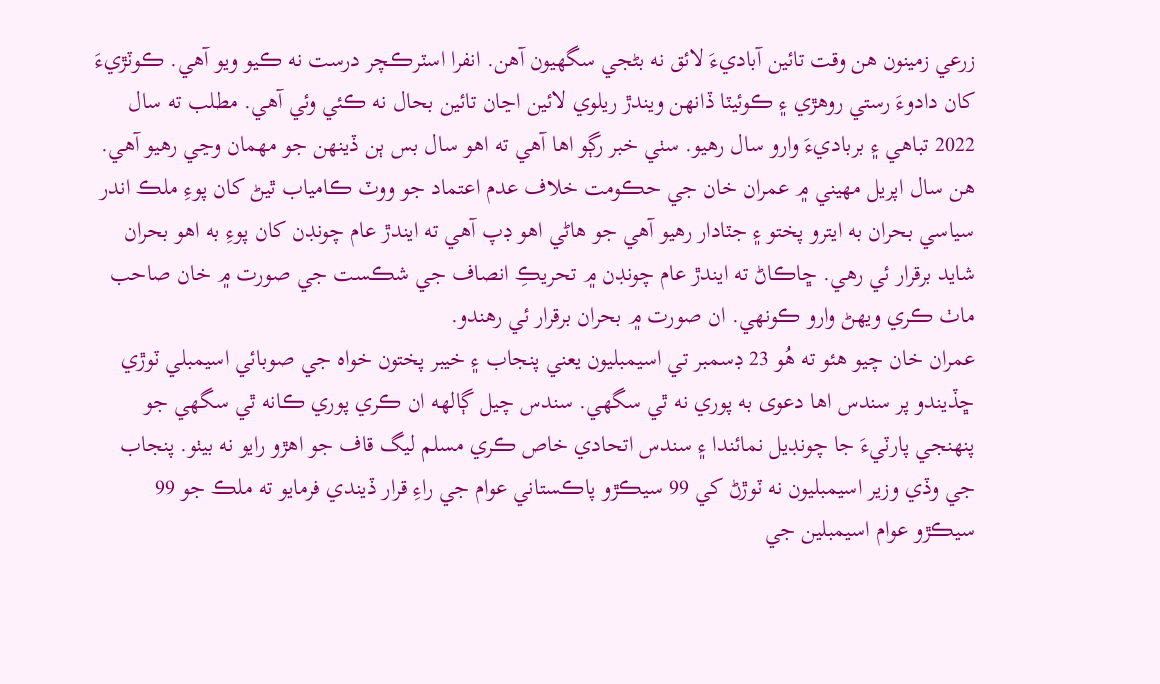زرعي زمينون هن وقت تائين آباديءَ لائق نه بڻجي سگهيون آهن. انفرا اسٽرڪچر درست نه ڪيو ويو آهي. ڪوٽڙيءَ کان دادوءَ رستي روهڙي ۽ ڪوئيٽا ڏانهن ويندڙ ريلوي لائين اڃان تائين بحال نه ڪئي وئي آهي. مطلب ته سال 2022 تباهي ۽ برباديءَ وارو سال رهيو. سٺي خبر رڳو اها آهي ته اهو سال بس ٻن ڏينهن جو مهمان وڃي رهيو آهي.
هن سال اپريل مهيني ۾ عمران خان جي حڪومت خلاف عدم اعتماد جو ووٽ ڪامياب ٿيڻ کان پوءِ ملڪ اندر سياسي بحران به ايترو پختو ۽ جٽادار رهيو آهي جو هاڻي اهو ڊپ آهي ته ايندڙ عام چونڊن کان پوءِ به اهو بحران شايد برقرار ئي رهي. ڇاڪاڻ ته ايندڙ عام چونڊن ۾ تحريڪِ انصاف جي شڪست جي صورت ۾ خان صاحب ماٺ ڪري ويهڻ وارو ڪونهي. ان صورت ۾ بحران برقرار ئي رهندو.
عمران خان چيو هئو ته هُو 23 ڊسمبر تي اسيمبليون يعني پنجاب ۽ خيبر پختون خواه جي صوبائي اسيمبلي ٽوڙي ڇڏيندو پر سندس اها دعوى به پوري نه ٿي سگهي. سندس چيل ڳالهه ان ڪري پوري ڪانه ٿي سگهي جو پنهنجي پارٽيءَ جا چونڊيل نمائندا ۽ سندس اتحادي خاص ڪري مسلم ليگ قاف جو اهڙو رايو نه بيٺو. پنجاب جي وڏي وزير اسيمبليون نه ٽوڙڻ کي 99 سيڪڙو پاڪستاني عوام جي راءِ قرار ڏيندي فرمايو ته ملڪ جو 99 سيڪڙو عوام اسيمبلين جي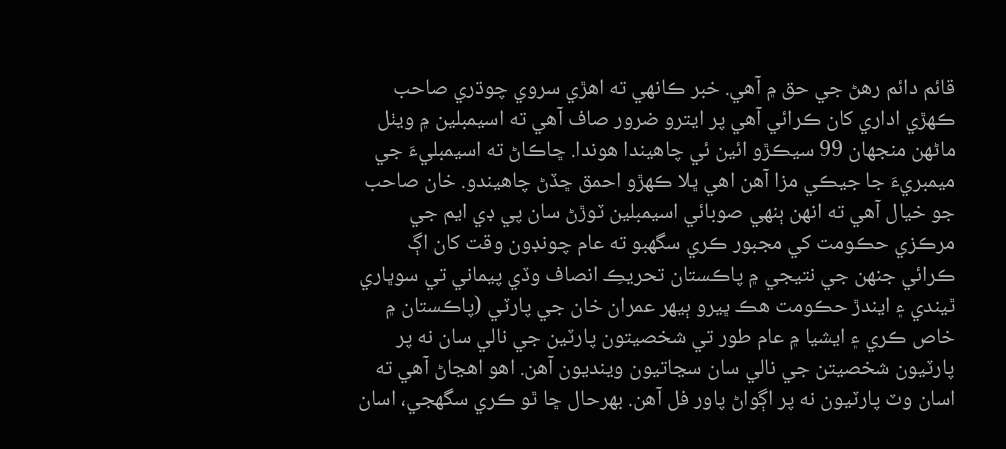قائم دائم رهڻ جي حق ۾ آهي. خبر ڪانهي ته اهڙي سروي چوڌري صاحب ڪهڙي اداري کان ڪرائي آهي پر ايترو ضرور صاف آهي ته اسيمبلين ۾ ويٺل ماڻهن منجهان 99 سيڪڙو ائين ئي چاهيندا هوندا. ڇاڪاڻ ته اسيمبليءَ جي ميمبريءَ جا جيڪي مزا آهن اهي ڀلا ڪهڙو احمق ڇڏڻ چاهيندو. خان صاحب جو خيال آهي ته انهن ٻنهي صوبائي اسيمبلين ٽوڙڻ سان پي ڊي ايم جي مرڪزي حڪومت کي مجبور ڪري سگهبو ته عام چونڊون وقت کان اڳ ڪرائي جنهن جي نتيجي ۾ پاڪستان تحريڪِ انصاف وڏي پيماني تي سوڀاري ٿيندي ۽ ايندڙ حڪومت هڪ ڀيرو ٻيهر عمران خان جي پارٽي (پاڪستان ۾ خاص ڪري ۽ ايشيا ۾ عام طور تي شخصيتون پارٽين جي نالي سان نه پر پارٽيون شخصيتن جي نالي سان سڃاتيون وينديون آهن. اهو اهڃاڻ آهي ته اسان وٽ پارٽيون نه پر اڳواڻ پاور فل آهن. بهرحال ڇا ٿو ڪري سگهجي، اسان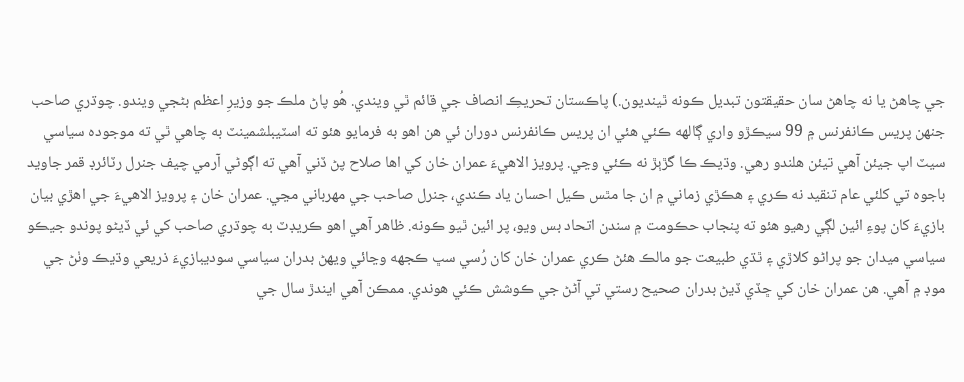جي چاهڻ يا نه چاهڻ سان حقيقتون تبديل ڪونه ٿينديون.) پاڪستان تحريڪِ انصاف جي قائم ٿي ويندي. هُو پاڻ ملڪ جو وزيرِ اعظم بڻجي ويندو. چوڌري صاحب جنهن پريس ڪانفرنس ۾ 99 سيڪڙو واري ڳالهه ڪئي هئي ان پريس ڪانفرنس دوران ئي هن اهو به فرمايو هئو ته اسٽيبلشمينٽ به چاهي ٿي ته موجوده سياسي سيٽ اپ جيئن آهي تيئن هلندو رهي. وڌيڪ ڪا گڙٻڙ نه ڪئي وڃي. پرويز الاهيءَ عمران خان کي اها صلاح پڻ ڏني آهي ته اڳوڻي آرمي چيف جنرل رٽائرڊ قمر جاويد باجوه تي کلئي عام تنقيد نه ڪري ۽ هڪڙي زماني ۾ ان جا مٿس ڪيل احسان ياد ڪندي، جنرل صاحب جي مهرباني مڃي. عمران خان ۽ پرويز الاهيءَ جي اهڙي بيان بازيءَ کان پوءِ ائين لڳي رهيو هئو ته پنجاب حڪومت ۾ سندن اتحاد بس ويو، پر ائين ٿيو ڪونه. ظاهر آهي اهو ڪريڊٽ به چوڌري صاحب کي ئي ڏيڻو پوندو جيڪو سياسي ميدان جو پراڻو کلاڙي ۽ ٿڌي طبيعت جو مالڪ هئڻ ڪري عمران خان کان رُسي سڀ ڪجهه وڃائي ويهڻ بدران سياسي سوديبازيءَ ذريعي وڌيڪ وٺڻ جي موڊ ۾ آهي. هن عمران خان کي ڇڏي ڏيڻ بدران صحيح رستي تي آڻڻ جي ڪوشش ڪئي هوندي. ممڪن آهي ايندڙ سال جي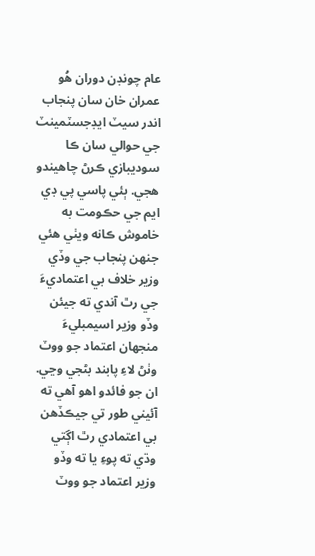عام چونڊن دوران هُو عمران خان سان پنجاب اندر سيٽ ايڊجسٽمينٽ جي حوالي سان ڪا سوديبازي ڪرڻ چاهيندو هجي. ٻئي پاسي پي ڊي ايم جي حڪومت به خاموش ڪانه ويٺي هئي جنهن پنجاب جي وڏي وزير خلاف بي اعتماديءَ جي رٿ آندي ته جيئن وڏو وزير اسيمبليءَ منجهان اعتماد جو ووٽ وٺڻ لاءِ پابند بڻجي وڃي. ان جو فائدو اهو آهي ته آئيني طور تي جيڪڏهن بي اعتمادي رٿ اڳتي وڌي ته پوءِ يا ته وڏو وزير اعتماد جو ووٽ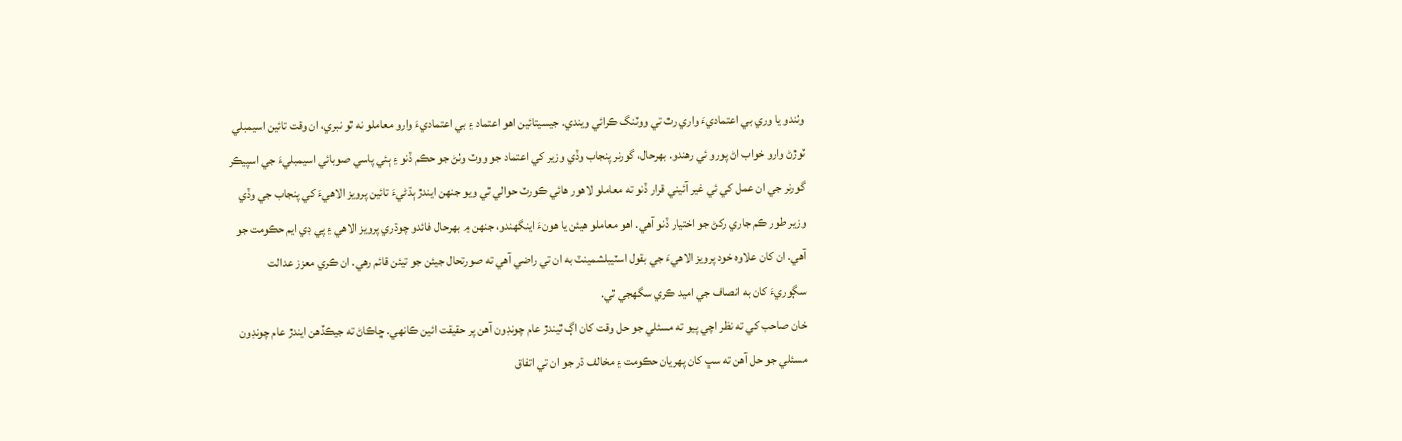وٺندو يا وري بي اعتماديءَ واري رٿ تي ووٽنگ ڪرائي ويندي. جيسيتائين اهو اعتماد ۽ بي اعتماديءَ وارو معاملو نه ٿو نبري، ان وقت تائين اسيمبلي ٽوڙڻ وارو خواب اڻ پورو ئي رهندو. بهرحال، گورنر پنجاب وڏي وزير کي اعتماد جو ووٽ وٺڻ جو حڪم ڏنو ۽ ٻئي پاسي صوبائي اسيمبليءَ جي اسپيڪر گورنر جي ان عمل کي ئي غير آئيني قرار ڏنو ته معاملو لاهور هائي ڪورٽ حوالي ٿي ويو جنهن ايندڙ ٻڌڻيءَ تائين پرويز الاهيءَ کي پنجاب جي وڏي وزير طور ڪم جاري رکڻ جو اختيار ڏنو آهي. اهو معاملو هيئن يا هونءَ اينگهندو، جنهن ۾ بهرحال فائدو چوڌري پرويز الاهي ۽ پي ڊي ايم حڪومت جو آهي. ان کان علاوه خود پرويز الاهيءَ جي بقول اسٽيبلشمينٽ به ان تي راضي آهي ته صورتحال جيئن جو تيئن قائم رهي. ان ڪري معزز عدالت سڳوريءَ کان به انصاف جي اميد ڪري سگهجي ٿي.
خان صاحب کي ته نظر اچي پيو ته مسئلي جو حل وقت کان اڳ ٿيندڙ عام چونڊون آهن پر حقيقت ائين ڪانهي. ڇاڪاڻ ته جيڪڏهن ايندڙ عام چونڊون مسئلي جو حل آهن ته سڀ کان پهريان حڪومت ۽ مخالف ڌر جو ان تي اتفاق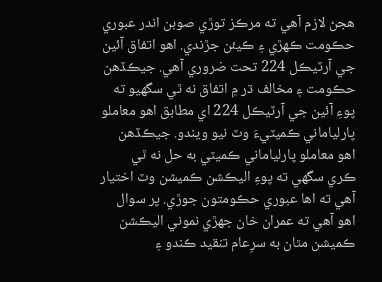هجڻ لازم آهي ته مرڪز توڙي صوبن اندر عبوري حڪومت ڪهڙي ۽ ڪيئن جڙندي. اهو اتفاق آئين جي آرٽيڪل 224 تحت ضروري آهي. جيڪڏهن حڪومت ۽ مخالف ڌر ۾ اتفاق نه ٿي سگهيو ته پوءِ آئين جي آرٽيڪل 224 اي مطابق اهو معاملو پارلياماني ڪميٽيءَ وٽ نيو ويندو. جيڪڏهن اهو معاملو پارلياماني ڪميٽي به حل نه ٿي ڪري سگهي ته پوءِ اليڪشن ڪميشن وٽ اختيار آهي ته اها عبوري حڪومتون جوڙي. پر سوال اهو آهي ته عمران خان جهڙي نموني اليڪشن ڪميشن مٿان به سرِعام تنقيد ڪندو ۽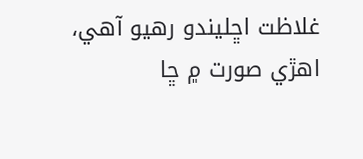غلاظت اڇليندو رهيو آهي، اهڙي صورت ۾ ڇا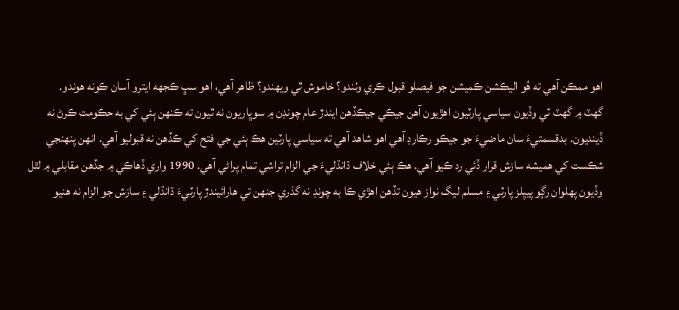اهو ممڪن آهي ته هُو اليڪشن ڪميشن جو فيصلو قبول ڪري وٺندو؟ خاموش ٿي ويهندو؟ ظاهر آهي، اهو سڀ ڪجهه ايترو آسان ڪونه هوندو.
گھٽ ۾ گھٽ ٽي وڏيون سياسي پارٽيون اهڙيون آهن جيڪي جيڪڏهن ايندڙ عام چونڊن ۾ سوڀاريون نه ٿيون ته ڪنهن ٻئي کي به حڪومت ڪرڻ نه ڏينديون. بدقسمتيءَ سان ماضيءَ جو جيڪو رڪارڊ آهي اهو شاهد آهي ته سياسي پارٽين هڪ ٻئي جي فتح کي ڪڏهن نه قبوليو آهي. انهن پنهنجي شڪست کي هميشه سازش قرار ڏئي رد ڪيو آهي. هڪ ٻئي خلاف ڌانڌليءَ جي الزام تراشي تمام پراڻي آهي. 1990 واري ڏهاڪي ۾ جڏهن مقابلي ۾ لٿل وڏيون پهلوان رڳو پيپلز پارٽي ۽ مسلم ليگ نواز هيون تڏهن اهڙي ڪا به چونڊ نه گذري جنهن تي هارائيندڙ پارٽيءَ ڌانڌلي ۽ سازش جو الزام نه هنيو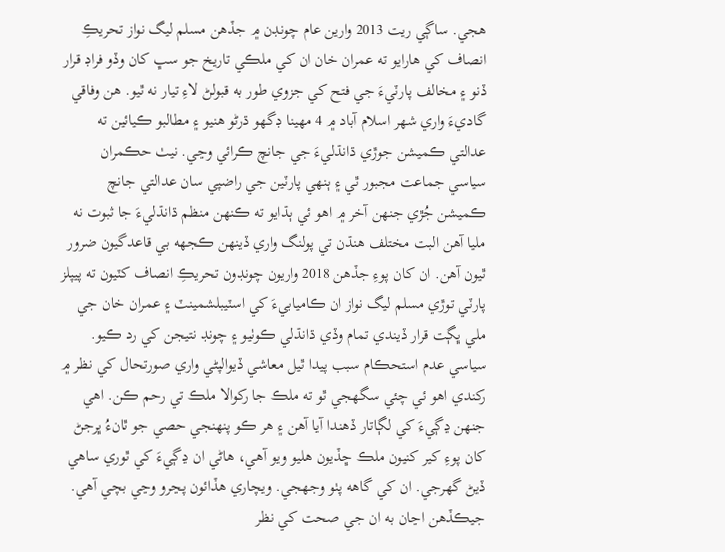هجي. ساڳي ريت 2013 وارين عام چونڊن ۾ جڏهن مسلم ليگ نواز تحريڪِ انصاف کي هارايو ته عمران خان ان کي ملڪي تاريخ جو سڀ کان وڏو فراڊ قرار ڏنو ۽ مخالف پارٽيءَ جي فتح کي جزوي طور به قبولڻ لاءِ تيار نه ٿيو. هن وفاقي گاديءَ واري شهر اسلام آباد ۾ 4 مهينا ڊگهو ڌرڻو هنيو ۽ مطالبو ڪيائين ته عدالتي ڪميشن جوڙي ڌانڌليءَ جي جانچ ڪرائي وڃي. نيٺ حڪمران سياسي جماعت مجبور ٿي ۽ ٻنهي پارٽين جي راضپي سان عدالتي جانچ ڪميشن جُڙي جنهن آخر ۾ اهو ئي ٻڌايو ته ڪنهن منظم ڌانڌليءَ جا ثبوت نه مليا آهن البت مختلف هنڌن تي پولنگ واري ڏينهن ڪجهه بي قاعدگيون ضرور ٿيون آهن. ان کان پوءِ جڏهن 2018 واريون چونڊون تحريڪِ انصاف کٽيون ته پيپلز پارٽي توڙي مسلم ليگ نواز ان ڪاميابيءَ کي اسٽيبلشمينٽ ۽ عمران خان جي ملي ڀڳت قرار ڏيندي تمام وڏي ڌانڌلي ڪوٺيو ۽ چونڊ نتيجن کي رد ڪيو.
سياسي عدم استحڪام سبب پيدا ٿيل معاشي ڏيوالپڻي واري صورتحال کي نظر ۾ رکندي اهو ئي چئي سگهجي ٿو ته ملڪ جا رکوالا ملڪ تي رحم ڪن. اهي جنهن ڍڳيءَ کي لڳاتار ڏهندا آيا آهن ۽ هر ڪو پنهنجي حصي جو ٿانءُ ڀرجڻ کان پوءِ کير کنيون ملڪ ڇڏيون هليو ويو آهي، هاڻي ان ڍڳيءَ کي ٿوري ساهي ڏيڻ گھرجي. ان کي گاهه پٺو وجهجي. ويچاري هڏائون پڃرو وڃي بچي آهي. جيڪڏهن اڃان به ان جي صحت کي نظر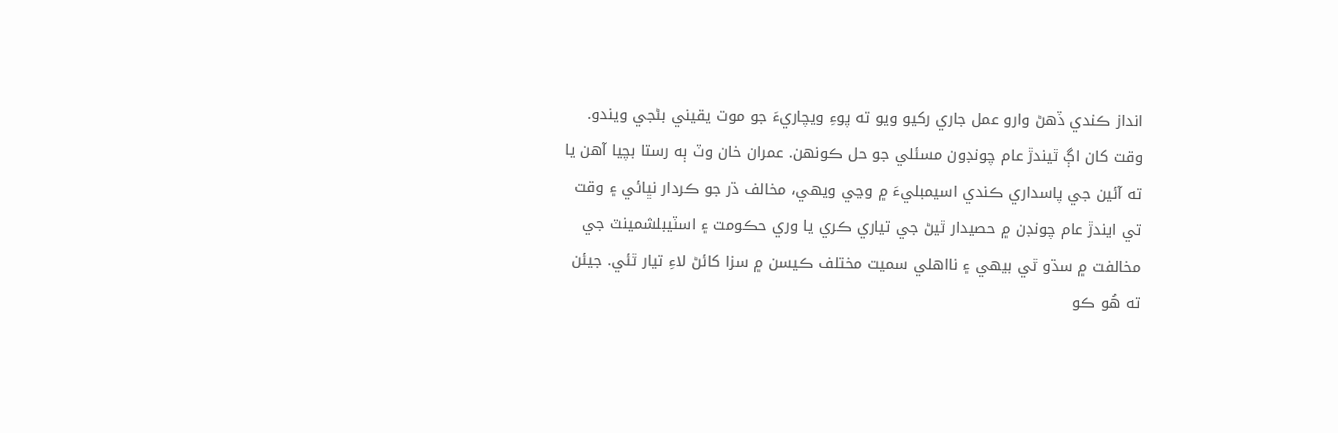انداز ڪندي ڏهڻ وارو عمل جاري رکيو ويو ته پوءِ ويچاريءَ جو موت يقيني بڻجي ويندو.
وقت کان اڳ ٿيندڙ عام چونڊون مسئلي جو حل ڪونهن. عمران خان وٽ ٻه رستا بچيا آهن يا ته آئين جي پاسداري ڪندي اسيمبليءَ ۾ وڃي ويهي، مخالف ڌر جو ڪردار نڀائي ۽ وقت تي ايندڙ عام چونڊن ۾ حصيدار ٿيڻ جي تياري ڪري يا وري حڪومت ۽ اسٽيبلشمينٽ جي مخالفت ۾ سڌو ٿي بيهي ۽ نااهلي سميت مختلف ڪيسن ۾ سزا کائڻ لاءِ تيار ٿئي. جيئن ته هُو ڪو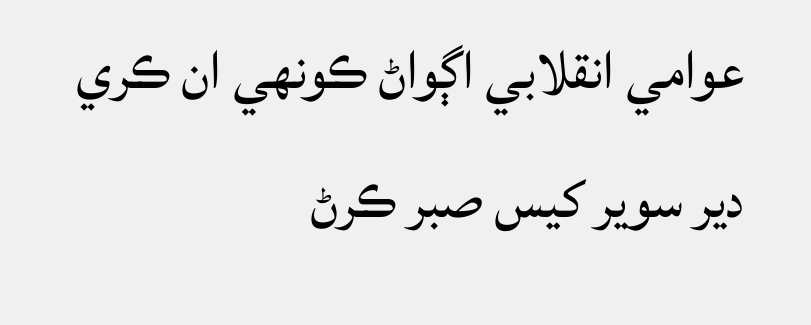عوامي انقلابي اڳواڻ ڪونهي ان ڪري دير سوير کيس صبر ڪرڻ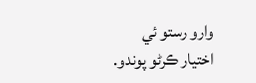وارو رستو ئي اختيار ڪرڻو پوندو.